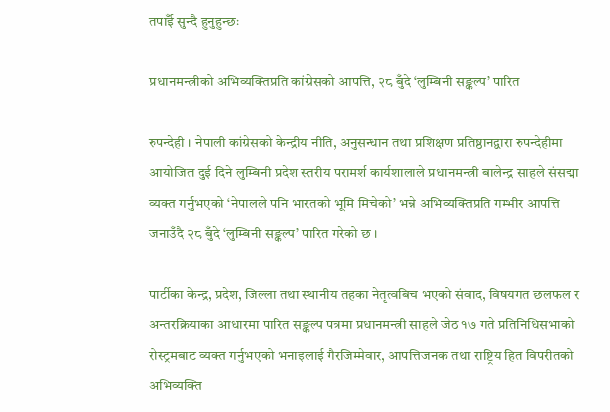तपाईँ सुन्दै हुनुहुन्छः

प्रधानमन्त्रीको अभिव्यक्तिप्रति कांग्रेसको आपत्ति, २८ बुँदे ‘लुम्बिनी सङ्कल्प’ पारित

रुपन्देही । नेपाली कांग्रेसको केन्द्रीय नीति, अनुसन्धान तथा प्रशिक्षण प्रतिष्ठानद्वारा रुपन्देहीमा आयोजित दुई दिने लुम्बिनी प्रदेश स्तरीय परामर्श कार्यशालाले प्रधानमन्त्री बालेन्द्र साहले संसद्मा व्यक्त गर्नुभएको ‘नेपालले पनि भारतको भूमि मिचेको’ भन्ने अभिव्यक्तिप्रति गम्भीर आपत्ति जनाउँदै २८ बुँदे ‘लुम्बिनी सङ्कल्प’ पारित गरेको छ ।

पार्टीका केन्द्र, प्रदेश, जिल्ला तथा स्थानीय तहका नेतृत्वबिच भएको संवाद, विषयगत छलफल र अन्तरक्रियाका आधारमा पारित सङ्कल्प पत्रमा प्रधानमन्त्री साहले जेठ १७ गते प्रतिनिधिसभाको रोस्ट्रमबाट व्यक्त गर्नुभएको भनाइलाई गैरजिम्मेवार, आपत्तिजनक तथा राष्ट्रिय हित विपरीतको अभिव्यक्ति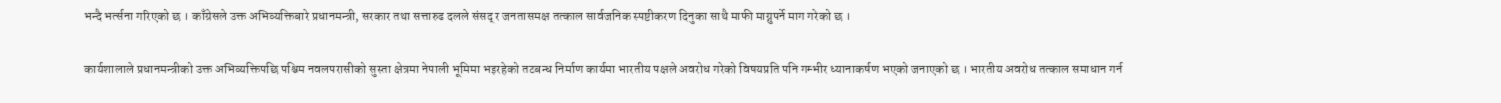भन्दै भर्त्सना गरिएको छ । काँग्रेसले उक्त अभिव्यक्तिबारे प्रधानमन्त्री, सरकार तथा सत्तारुढ दलले संसद् र जनतासमक्ष तत्काल सार्वजनिक स्पष्टीकरण दिनुका साथै माफी माग्नुपर्ने माग गरेको छ ।

कार्यशालाले प्रधानमन्त्रीको उक्त अभिव्यक्तिपछि पश्चिम नवलपरासीको सुस्ता क्षेत्रमा नेपाली भूमिमा भइरहेको तटबन्ध निर्माण कार्यमा भारतीय पक्षले अवरोध गरेको विषयप्रति पनि गम्भीर ध्यानाकर्षण भएको जनाएको छ । भारतीय अवरोध तत्काल समाधान गर्न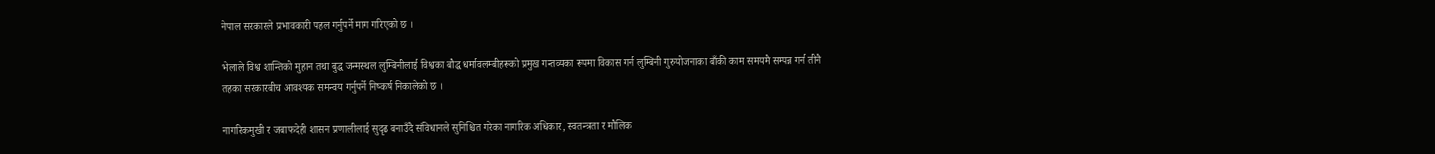नेपाल सरकारले प्रभावकारी पहल गर्नुपर्ने माग गरिएको छ ।

भेलाले विश्व शान्तिको मुहान तथा बुद्ध जन्मस्थल लुम्बिनीलाई विश्वका बौद्ध धर्मावलम्बीहरूको प्रमुख गन्तव्यका रूपमा विकास गर्न लुम्बिनी गुरुयोजनाका बाँकी काम समयमै सम्पन्न गर्न तीनै तहका सरकारबीच आवश्यक समन्वय गर्नुपर्ने निष्कर्ष निकालेको छ ।

नागरिकमुखी र जबाफदेही शासन प्रणालीलाई सुदृढ बनाउँदै संविधानले सुनिश्चित गरेका नागरिक अधिकार, स्वतन्त्रता र मौलिक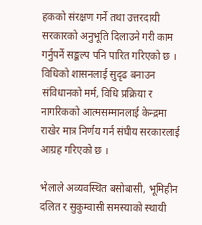हकको संरक्षण गर्ने तथा उत्तरदायी सरकारको अनुभूति दिलाउने गरी काम गर्नुपर्ने सङ्कल्प पनि पारित गरिएको छ । विधिको शासनलाई सुदृढ बनाउन संविधानको मर्म, विधि प्रक्रिया र नागरिकको आत्मसम्मानलाई केन्द्रमा राखेर मात्र निर्णय गर्न संघीय सरकारलाई आग्रह गरिएको छ ।

भेलाले अव्यवस्थित बसोबासी, भूमिहीन दलित र सुकुम्वासी समस्याको स्थायी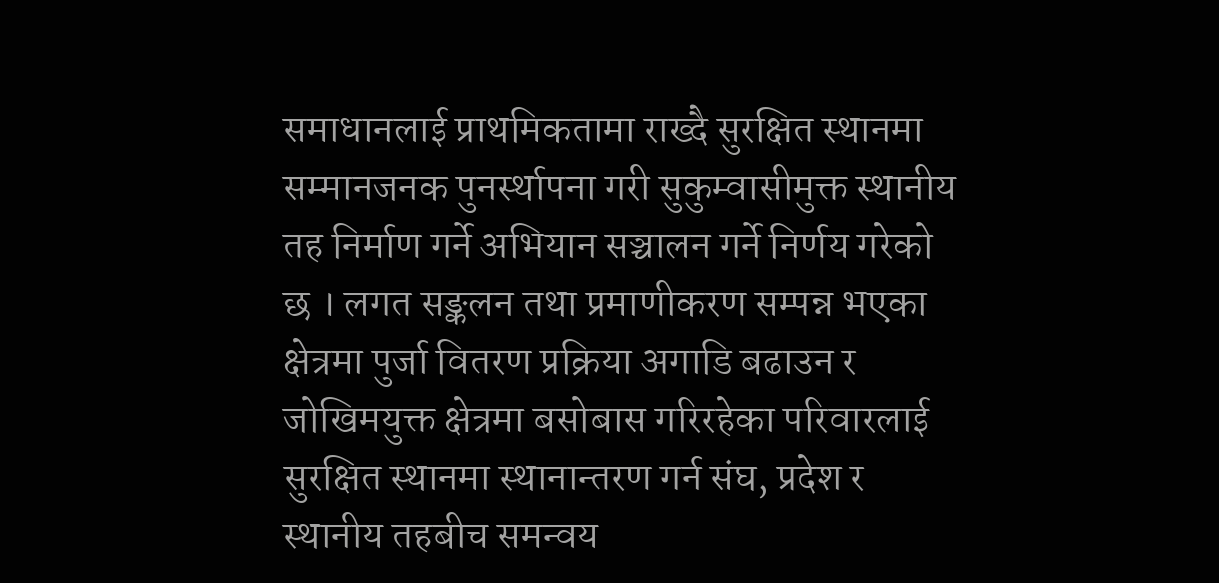समाधानलाई प्राथमिकतामा राख्दै सुरक्षित स्थानमा सम्मानजनक पुनर्स्थापना गरी सुकुम्वासीमुक्त स्थानीय तह निर्माण गर्ने अभियान सञ्चालन गर्ने निर्णय गरेको छ । लगत सङ्कलन तथा प्रमाणीकरण सम्पन्न भएका क्षेत्रमा पुर्जा वितरण प्रक्रिया अगाडि बढाउन र जोखिमयुक्त क्षेत्रमा बसोबास गरिरहेका परिवारलाई सुरक्षित स्थानमा स्थानान्तरण गर्न संघ, प्रदेश र स्थानीय तहबीच समन्वय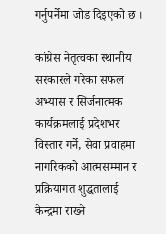गर्नुपर्नेमा जोड दिइएको छ ।

कांग्रेस नेतृत्वका स्थानीय सरकारले गरेका सफल अभ्यास र सिर्जनात्मक कार्यक्रमलाई प्रदेशभर विस्तार गर्ने, सेवा प्रवाहमा नागरिकको आत्मसम्मान र प्रक्रियागत शुद्धतालाई केन्द्रमा राख्ने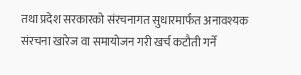तथा प्रदेश सरकारको संरचनागत सुधारमार्फत अनावश्यक संरचना खारेज वा समायोजन गरी खर्च कटौती गर्ने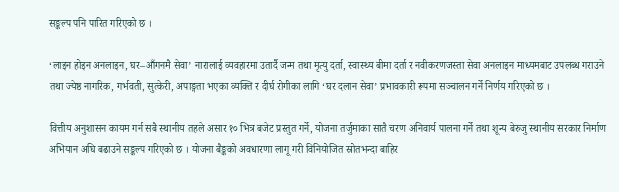सङ्कल्प पनि पारित गरिएको छ ।

‘लाइन होइन अनलाइन, घर–आँगनमै सेवा’ नारालाई व्यवहारमा उतार्दै जन्म तथा मृत्यु दर्ता, स्वास्थ्य बीमा दर्ता र नवीकरणजस्ता सेवा अनलाइन माध्यमबाट उपलब्ध गराउने तथा ज्येष्ठ नागरिक, गर्भवती, सुत्केरी, अपाङ्गता भएका व्यक्ति र दीर्घ रोगीका लागि ‘घर दलान सेवा’ प्रभावकारी रूपमा सञ्चालन गर्ने निर्णय गरिएको छ ।

वित्तीय अनुशासन कायम गर्न सबै स्थानीय तहले असार १० भित्र बजेट प्रस्तुत गर्ने, योजना तर्जुमाका सातै चरण अनिवार्य पालना गर्ने तथा शून्य बेरुजु स्थानीय सरकार निर्माण अभियान अघि बढाउने सङ्कल्प गरिएको छ । योजना बैङ्कको अवधारणा लागू गरी विनियोजित स्रोतभन्दा बाहिर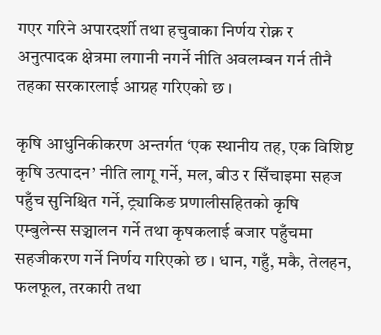गएर गरिने अपारदर्शी तथा हचुवाका निर्णय रोक्न र अनुत्पादक क्षेत्रमा लगानी नगर्ने नीति अवलम्बन गर्न तीनै तहका सरकारलाई आग्रह गरिएको छ ।

कृषि आधुनिकीकरण अन्तर्गत ‘एक स्थानीय तह, एक विशिष्ट कृषि उत्पादन’ नीति लागू गर्ने, मल, बीउ र सिँचाइमा सहज पहुँच सुनिश्चित गर्ने, ट्र्याकिङ प्रणालीसहितको कृषि एम्बुलेन्स सञ्चालन गर्ने तथा कृषकलाई बजार पहुँचमा सहजीकरण गर्ने निर्णय गरिएको छ । धान, गहुँ, मकै, तेलहन, फलफूल, तरकारी तथा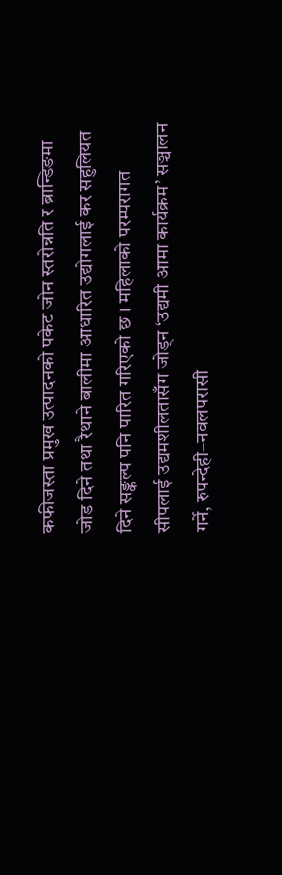कफीजस्ता प्रमुख उत्पादनको पकेट जोन स्तरोन्नति र ब्रान्डिङमा जोड दिने तथा रैथाने बालीमा आधारित उद्योगलाई कर सहुलियत दिने सङ्कल्प पनि पारित गरिएको छ । महिलाको परम्परागत सीपलाई उद्यमशीलतासँग जोड्न ‘उद्यमी आमा कार्यक्रम’ सञ्चालन गर्ने, रुपन्देही–नवलपरासी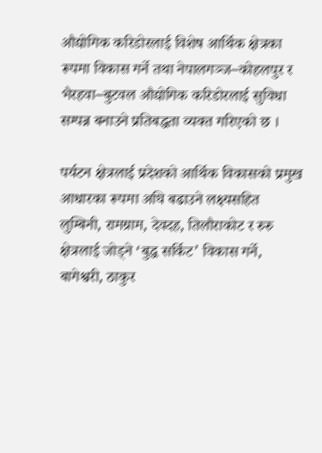औद्योगिक करिडोरलाई विशेष आर्थिक क्षेत्रका रूपमा विकास गर्ने तथा नेपालगञ्ज–कोहलपुर र भैरहवा–बुटवल औद्योगिक करिडोरलाई सुविधा सम्पन्न बनाउने प्रतिबद्धता व्यक्त गरिएको छ ।

पर्यटन क्षेत्रलाई प्रदेशको आर्थिक विकासको प्रमुख आधारका रूपमा अघि बढाउने लक्ष्यसहित लुम्बिनी, रामग्राम, देवदह, तिलौराकोट र रुरु क्षेत्रलाई जोड्ने ‘बुद्ध सर्किट’ विकास गर्ने, बागेश्वरी, ठाकुर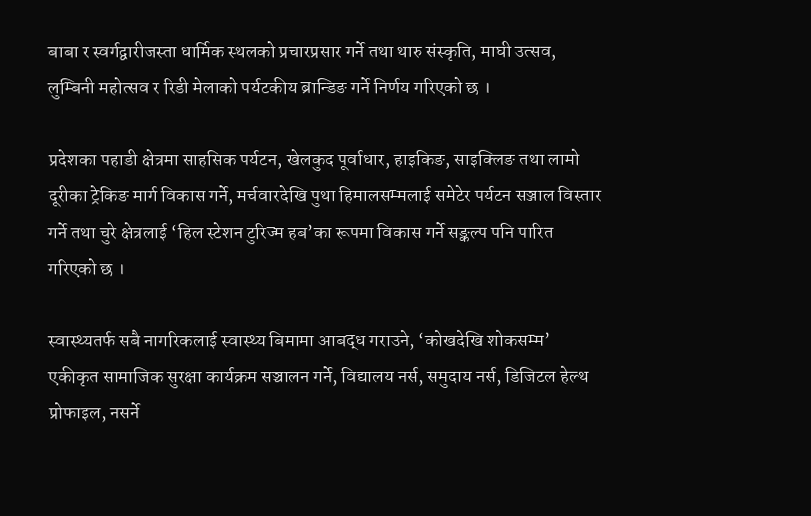बाबा र स्वर्गद्वारीजस्ता धार्मिक स्थलको प्रचारप्रसार गर्ने तथा थारु संस्कृति, माघी उत्सव, लुम्बिनी महोत्सव र रिडी मेलाको पर्यटकीय ब्रान्डिङ गर्ने निर्णय गरिएको छ ।

प्रदेशका पहाडी क्षेत्रमा साहसिक पर्यटन, खेलकुद पूर्वाधार, हाइकिङ, साइक्लिङ तथा लामो दूरीका ट्रेकिङ मार्ग विकास गर्ने, मर्चवारदेखि पुथा हिमालसम्मलाई समेटेर पर्यटन सञ्जाल विस्तार गर्ने तथा चुरे क्षेत्रलाई ‘हिल स्टेशन टुरिज्म हब’का रूपमा विकास गर्ने सङ्कल्प पनि पारित गरिएको छ ।

स्वास्थ्यतर्फ सबै नागरिकलाई स्वास्थ्य बिमामा आबद्ध गराउने, ‘कोखदेखि शोकसम्म’ एकीकृत सामाजिक सुरक्षा कार्यक्रम सञ्चालन गर्ने, विद्यालय नर्स, समुदाय नर्स, डिजिटल हेल्थ प्रोफाइल, नसर्ने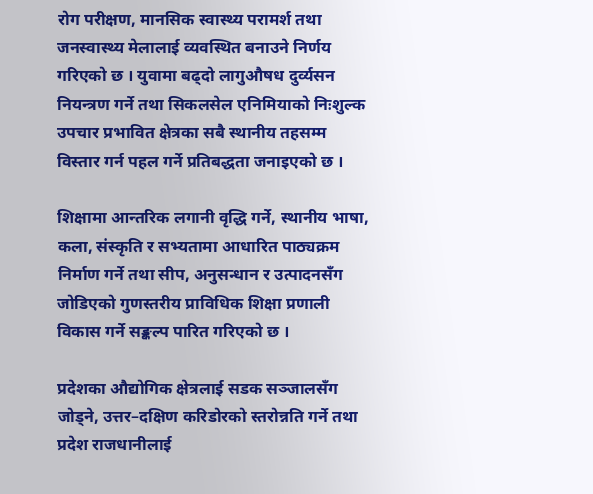रोग परीक्षण, मानसिक स्वास्थ्य परामर्श तथा जनस्वास्थ्य मेलालाई व्यवस्थित बनाउने निर्णय गरिएको छ । युवामा बढ्दो लागुऔषध दुर्व्यसन नियन्त्रण गर्ने तथा सिकलसेल एनिमियाको निःशुल्क उपचार प्रभावित क्षेत्रका सबै स्थानीय तहसम्म विस्तार गर्न पहल गर्ने प्रतिबद्धता जनाइएको छ ।

शिक्षामा आन्तरिक लगानी वृद्धि गर्ने, स्थानीय भाषा, कला, संस्कृति र सभ्यतामा आधारित पाठ्यक्रम निर्माण गर्ने तथा सीप, अनुसन्धान र उत्पादनसँग जोडिएको गुणस्तरीय प्राविधिक शिक्षा प्रणाली विकास गर्ने सङ्कल्प पारित गरिएको छ ।

प्रदेशका औद्योगिक क्षेत्रलाई सडक सञ्जालसँग जोड्ने, उत्तर–दक्षिण करिडोरको स्तरोन्नति गर्ने तथा प्रदेश राजधानीलाई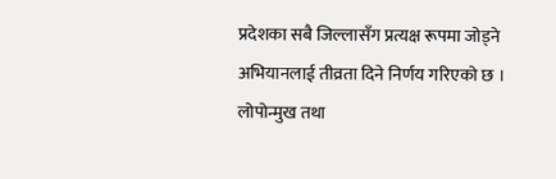प्रदेशका सबै जिल्लासँग प्रत्यक्ष रूपमा जोड्ने अभियानलाई तीव्रता दिने निर्णय गरिएको छ । लोपोन्मुख तथा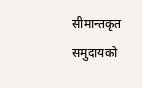सीमान्तकृत समुदायको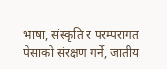भाषा, संस्कृति र परम्परागत पेसाको संरक्षण गर्ने, जातीय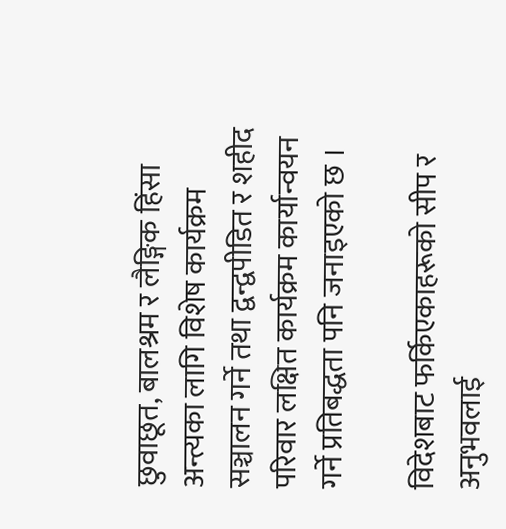छुवाछूत, बालश्रम र लैङ्गिक हिंसा अन्त्यका लागि विशेष कार्यक्रम सञ्चालन गर्ने तथा द्वन्द्वपीडित र शहीद परिवार लक्षित कार्यक्रम कार्यान्वयन गर्ने प्रतिबद्धता पनि जनाइएको छ ।

विदेशबाट फर्किएकाहरूको सीप र अनुभवलाई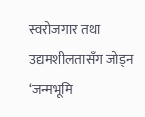स्वरोजगार तथा उद्यमशीलतासँग जोड्न ‘जन्मभूमि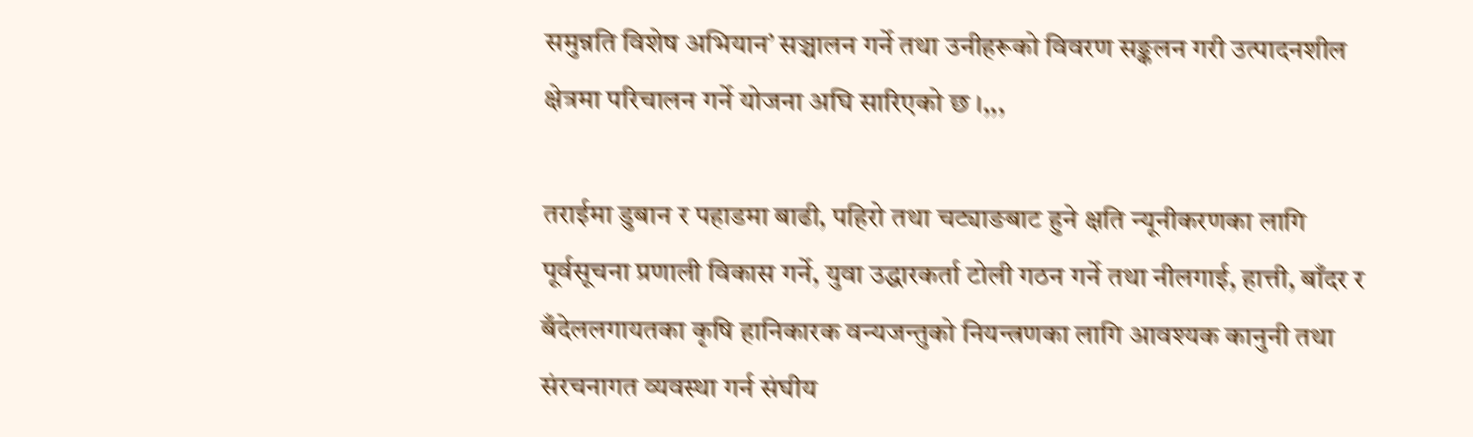समुन्नति विशेष अभियान’ सञ्चालन गर्ने तथा उनीहरूको विवरण सङ्कलन गरी उत्पादनशील क्षेत्रमा परिचालन गर्ने योजना अघि सारिएको छ ।,,,

तराईमा डुबान र पहाडमा बाढी, पहिरो तथा चट्याङबाट हुने क्षति न्यूनीकरणका लागि पूर्वसूचना प्रणाली विकास गर्ने, युवा उद्धारकर्ता टोली गठन गर्ने तथा नीलगाई, हात्ती, बाँदर र बँदेललगायतका कृषि हानिकारक वन्यजन्तुको नियन्त्रणका लागि आवश्यक कानुनी तथा संरचनागत व्यवस्था गर्न संघीय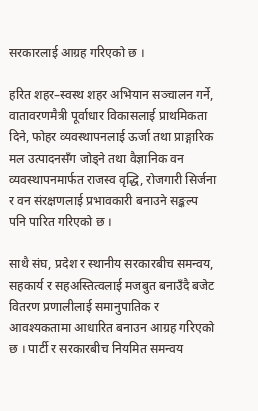सरकारलाई आग्रह गरिएको छ ।

हरित शहर–स्वस्थ शहर अभियान सञ्चालन गर्ने, वातावरणमैत्री पूर्वाधार विकासलाई प्राथमिकता दिने, फोहर व्यवस्थापनलाई ऊर्जा तथा प्राङ्गारिक मल उत्पादनसँग जोड्ने तथा वैज्ञानिक वन व्यवस्थापनमार्फत राजस्व वृद्धि, रोजगारी सिर्जना र वन संरक्षणलाई प्रभावकारी बनाउने सङ्कल्प पनि पारित गरिएको छ ।

साथै संघ, प्रदेश र स्थानीय सरकारबीच समन्वय, सहकार्य र सहअस्तित्वलाई मजबुत बनाउँदै बजेट वितरण प्रणालीलाई समानुपातिक र आवश्यकतामा आधारित बनाउन आग्रह गरिएको छ । पार्टी र सरकारबीच नियमित समन्वय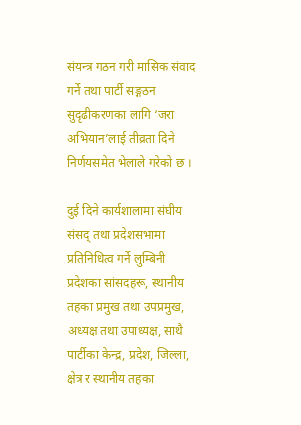संयन्त्र गठन गरी मासिक संवाद गर्ने तथा पार्टी सङ्गठन सुदृढीकरणका लागि ‘जरा अभियान’लाई तीव्रता दिने निर्णयसमेत भेलाले गरेको छ ।

दुई दिने कार्यशालामा संघीय संसद् तथा प्रदेशसभामा प्रतिनिधित्व गर्ने लुम्बिनी प्रदेशका सांसदहरू, स्थानीय तहका प्रमुख तथा उपप्रमुख, अध्यक्ष तथा उपाध्यक्ष, साथै पार्टीका केन्द्र, प्रदेश, जिल्ला, क्षेत्र र स्थानीय तहका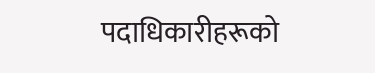पदाधिकारीहरूको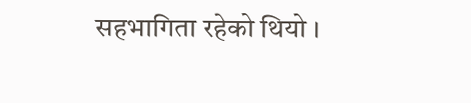सहभागिता रहेको थियो ।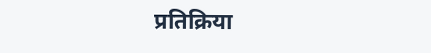प्रतिक्रिया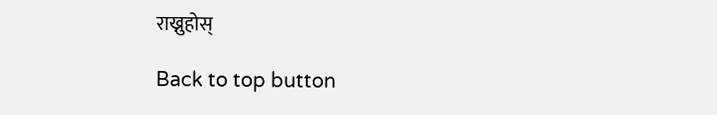राख्नुहोस्

Back to top button